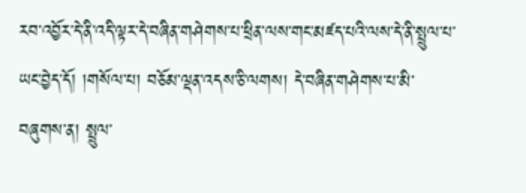རབ་འབྱོར་དེ་ནི་འདི་ལྟར་དེ་བཞིན་གཤེགས་པ་ཕྲིན་ལས་གང་མཛད་པའི་ལས་དེ་ནི་སྤྲུལ་པ་ཡང་བྱེད་དོ། །གསོལ་པ། བཅོམ་ལྡན་འདས་ཅི་ལགས། དེ་བཞིན་གཤེགས་པ་མི་བཞུགས་ན། སྤྲུལ་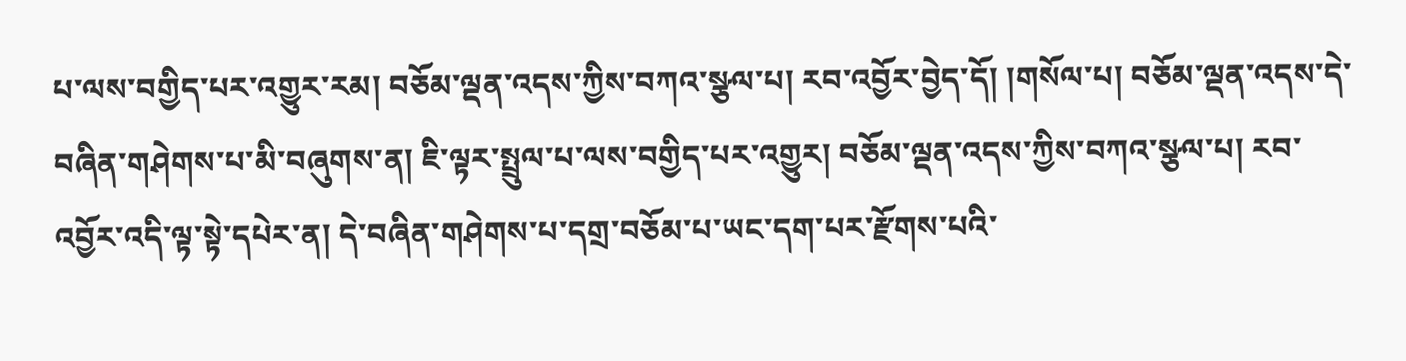པ་ལས་བགྱིད་པར་འགྱུར་རམ། བཅོམ་ལྡན་འདས་ཀྱིས་བཀའ་སྩལ་པ། རབ་འབྱོར་བྱེད་དོ། །གསོལ་པ། བཅོམ་ལྡན་འདས་དེ་བཞིན་གཤེགས་པ་མི་བཞུགས་ན། ཇི་ལྟར་སྤྲུལ་པ་ལས་བགྱིད་པར་འགྱུར། བཅོམ་ལྡན་འདས་ཀྱིས་བཀའ་སྩལ་པ། རབ་འབྱོར་འདི་ལྟ་སྟེ་དཔེར་ན། དེ་བཞིན་གཤེགས་པ་དགྲ་བཅོམ་པ་ཡང་དག་པར་རྫོགས་པའི་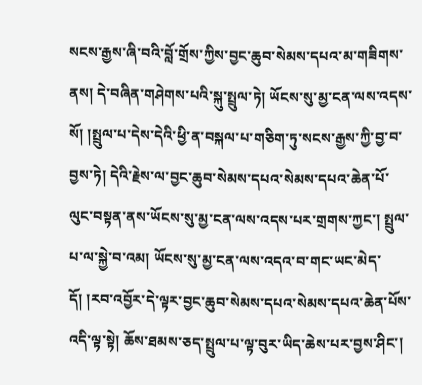སངས་རྒྱས་ཞི་བའི་བློ་གྲོས་ཀྱིས་བྱང་ཆུབ་སེམས་དཔའ་མ་གཟིགས་ནས། དེ་བཞིན་གཤེགས་པའི་སྐུ་སྤྲུལ་ཏེ། ཡོངས་སུ་མྱ་ངན་ལས་འདས་སོ། །སྤྲུལ་པ་དེས་དེའི་ཕྱི་ན་བསྐལ་པ་གཅིག་ཏུ་སངས་རྒྱས་ཀྱི་བྱ་བ་བྱས་ཏེ། དེའི་རྗེས་ལ་བྱང་ཆུབ་སེམས་དཔའ་སེམས་དཔའ་ཆེན་པོ་ལུང་བསྟན་ནས་ཡོངས་སུ་མྱ་ངན་ལས་འདས་པར་གྲགས་ཀྱང་། སྤྲུལ་པ་ལ་སྐྱེ་བ་འམ། ཡོངས་སུ་མྱ་ངན་ལས་འདའ་བ་གང་ཡང་མེད་དོ། །རབ་འབྱོར་དེ་ལྟར་བྱང་ཆུབ་སེམས་དཔའ་སེམས་དཔའ་ཆེན་པོས་འདི་ལྟ་སྟེ། ཆོས་ཐམས་ཅད་སྤྲུལ་པ་ལྟ་བུར་ཡིད་ཆེས་པར་བྱས་ཤིང་།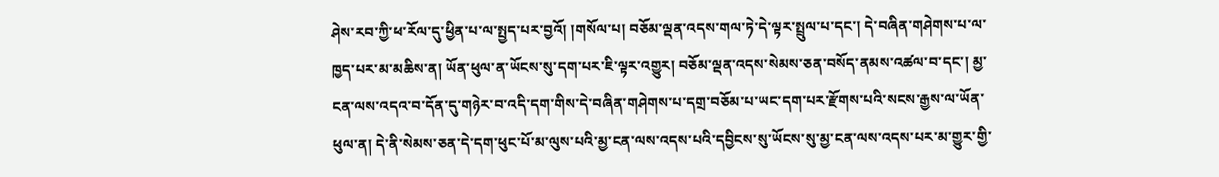ཤེས་རབ་ཀྱི་ཕ་རོལ་དུ་ཕྱིན་པ་ལ་སྤྱད་པར་བྱའོ། །གསོལ་པ། བཅོམ་ལྡན་འདས་གལ་ཏེ་དེ་ལྟར་སྤྲུལ་པ་དང་། དེ་བཞིན་གཤེགས་པ་ལ་ཁྱད་པར་མ་མཆིས་ན། ཡོན་ཕུལ་ན་ཡོངས་སུ་དག་པར་ཇི་ལྟར་འགྱུར། བཅོམ་ལྡན་འདས་སེམས་ཅན་བསོད་ནམས་འཚལ་བ་དང་། མྱ་ངན་ལས་འདའ་བ་དོན་དུ་གཉེར་བ་འདི་དག་གིས་དེ་བཞིན་གཤེགས་པ་དགྲ་བཅོམ་པ་ཡང་དག་པར་རྫོགས་པའི་སངས་རྒྱས་ལ་ཡོན་ཕུལ་ན། དེ་ནི་སེམས་ཅན་དེ་དག་ཕུང་པོ་མ་ལུས་པའི་མྱ་ངན་ལས་འདས་པའི་དབྱིངས་སུ་ཡོངས་སུ་མྱ་ངན་ལས་འདས་པར་མ་གྱུར་གྱི་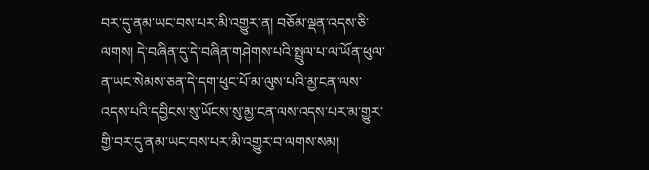བར་དུ་ནམ་ཡང་བས་པར་མི་འགྱུར་ན། བཅོམ་ལྡན་འདས་ཅི་ལགས། དེ་བཞིན་དུ་དེ་བཞིན་གཤེགས་པའི་སྤྲུལ་པ་ལ་ཡོན་ཕུལ་ན་ཡང་སེམས་ཅན་དེ་དག་ཕུང་པོ་མ་ལུས་པའི་མྱ་ངན་ལས་འདས་པའི་དབྱིངས་སུ་ཡོངས་སུ་མྱ་ངན་ལས་འདས་པར་མ་གྱུར་གྱི་བར་དུ་ནམ་ཡང་བས་པར་མི་འགྱུར་བ་ལགས་སམ།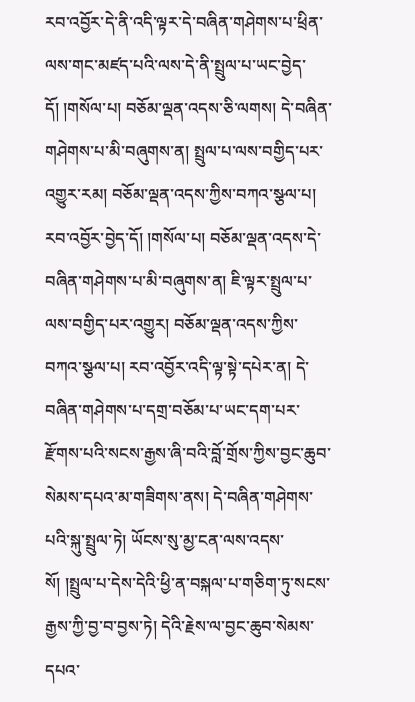རབ་འབྱོར་དེ་ནི་འདི་ལྟར་དེ་བཞིན་གཤེགས་པ་ཕྲིན་ལས་གང་མཛད་པའི་ལས་དེ་ནི་སྤྲུལ་པ་ཡང་བྱེད་དོ། །གསོལ་པ། བཅོམ་ལྡན་འདས་ཅི་ལགས། དེ་བཞིན་གཤེགས་པ་མི་བཞུགས་ན། སྤྲུལ་པ་ལས་བགྱིད་པར་འགྱུར་རམ། བཅོམ་ལྡན་འདས་ཀྱིས་བཀའ་སྩལ་པ། རབ་འབྱོར་བྱེད་དོ། །གསོལ་པ། བཅོམ་ལྡན་འདས་དེ་བཞིན་གཤེགས་པ་མི་བཞུགས་ན། ཇི་ལྟར་སྤྲུལ་པ་ལས་བགྱིད་པར་འགྱུར། བཅོམ་ལྡན་འདས་ཀྱིས་བཀའ་སྩལ་པ། རབ་འབྱོར་འདི་ལྟ་སྟེ་དཔེར་ན། དེ་བཞིན་གཤེགས་པ་དགྲ་བཅོམ་པ་ཡང་དག་པར་རྫོགས་པའི་སངས་རྒྱས་ཞི་བའི་བློ་གྲོས་ཀྱིས་བྱང་ཆུབ་སེམས་དཔའ་མ་གཟིགས་ནས། དེ་བཞིན་གཤེགས་པའི་སྐུ་སྤྲུལ་ཏེ། ཡོངས་སུ་མྱ་ངན་ལས་འདས་སོ། །སྤྲུལ་པ་དེས་དེའི་ཕྱི་ན་བསྐལ་པ་གཅིག་ཏུ་སངས་རྒྱས་ཀྱི་བྱ་བ་བྱས་ཏེ། དེའི་རྗེས་ལ་བྱང་ཆུབ་སེམས་དཔའ་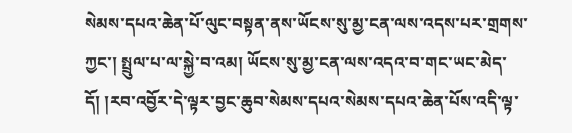སེམས་དཔའ་ཆེན་པོ་ལུང་བསྟན་ནས་ཡོངས་སུ་མྱ་ངན་ལས་འདས་པར་གྲགས་ཀྱང་། སྤྲུལ་པ་ལ་སྐྱེ་བ་འམ། ཡོངས་སུ་མྱ་ངན་ལས་འདའ་བ་གང་ཡང་མེད་དོ། །རབ་འབྱོར་དེ་ལྟར་བྱང་ཆུབ་སེམས་དཔའ་སེམས་དཔའ་ཆེན་པོས་འདི་ལྟ་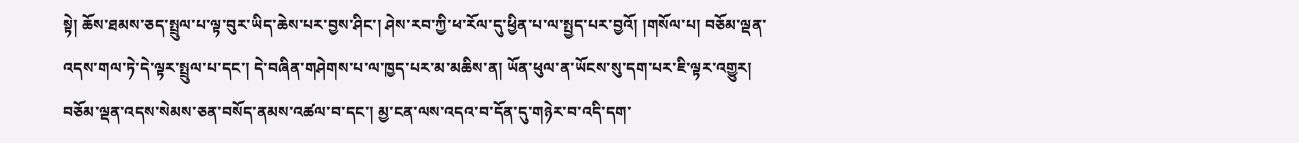སྟེ། ཆོས་ཐམས་ཅད་སྤྲུལ་པ་ལྟ་བུར་ཡིད་ཆེས་པར་བྱས་ཤིང་། ཤེས་རབ་ཀྱི་ཕ་རོལ་དུ་ཕྱིན་པ་ལ་སྤྱད་པར་བྱའོ། །གསོལ་པ། བཅོམ་ལྡན་འདས་གལ་ཏེ་དེ་ལྟར་སྤྲུལ་པ་དང་། དེ་བཞིན་གཤེགས་པ་ལ་ཁྱད་པར་མ་མཆིས་ན། ཡོན་ཕུལ་ན་ཡོངས་སུ་དག་པར་ཇི་ལྟར་འགྱུར། བཅོམ་ལྡན་འདས་སེམས་ཅན་བསོད་ནམས་འཚལ་བ་དང་། མྱ་ངན་ལས་འདའ་བ་དོན་དུ་གཉེར་བ་འདི་དག་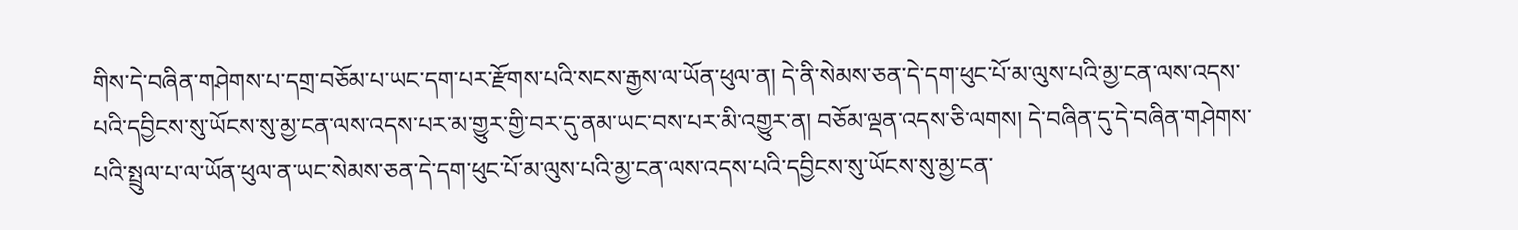གིས་དེ་བཞིན་གཤེགས་པ་དགྲ་བཅོམ་པ་ཡང་དག་པར་རྫོགས་པའི་སངས་རྒྱས་ལ་ཡོན་ཕུལ་ན། དེ་ནི་སེམས་ཅན་དེ་དག་ཕུང་པོ་མ་ལུས་པའི་མྱ་ངན་ལས་འདས་པའི་དབྱིངས་སུ་ཡོངས་སུ་མྱ་ངན་ལས་འདས་པར་མ་གྱུར་གྱི་བར་དུ་ནམ་ཡང་བས་པར་མི་འགྱུར་ན། བཅོམ་ལྡན་འདས་ཅི་ལགས། དེ་བཞིན་དུ་དེ་བཞིན་གཤེགས་པའི་སྤྲུལ་པ་ལ་ཡོན་ཕུལ་ན་ཡང་སེམས་ཅན་དེ་དག་ཕུང་པོ་མ་ལུས་པའི་མྱ་ངན་ལས་འདས་པའི་དབྱིངས་སུ་ཡོངས་སུ་མྱ་ངན་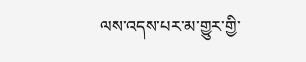ལས་འདས་པར་མ་གྱུར་གྱི་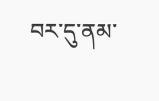བར་དུ་ནམ་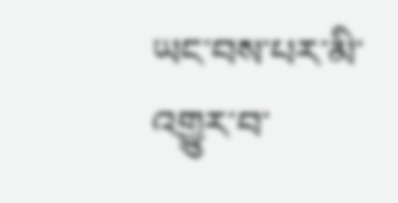ཡང་བས་པར་མི་འགྱུར་བ་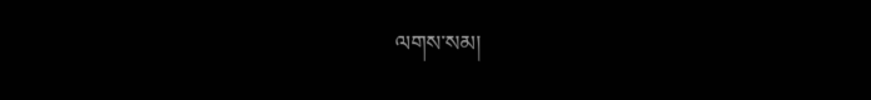ལགས་སམ།